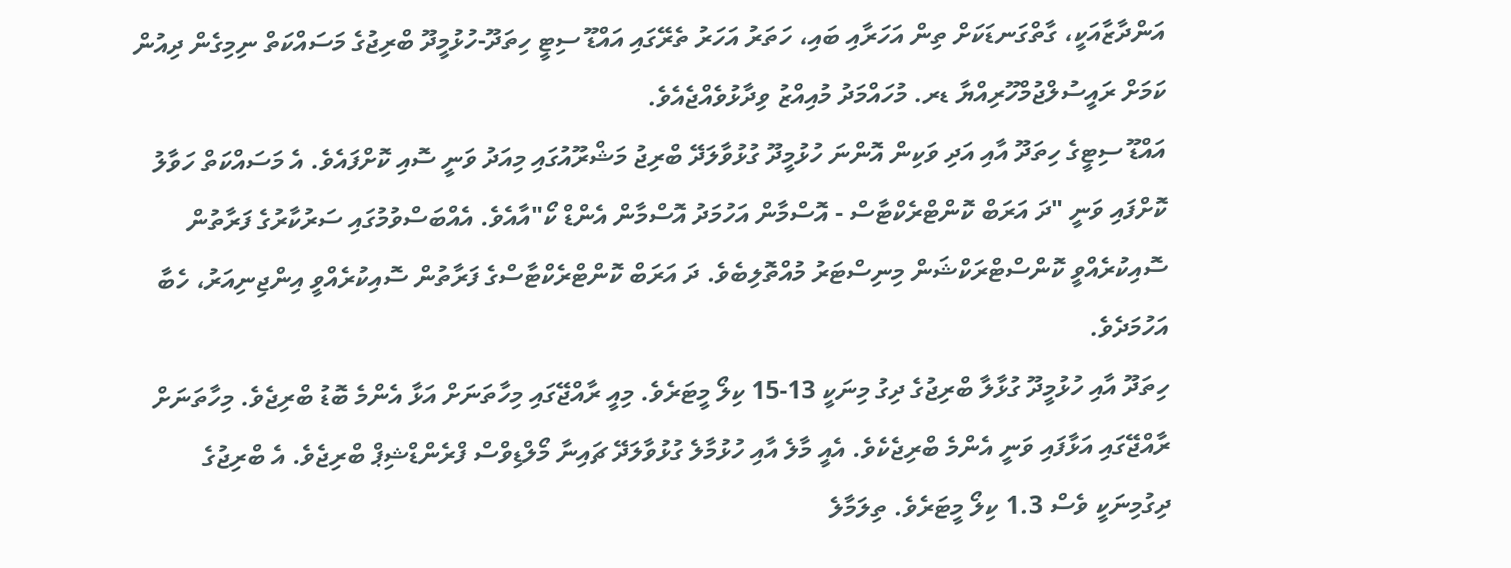އަންދާޒާއަކީ، ގާތްގަނޑަކަށް ތިން އަހަރާއި ބައި، ހަތަރު އަހަރު ތެރޭގައި އައްޑޫ ސިޓީ ހިތަދޫ-ހުޅުމީދޫ ބްރިޖުގެ މަސައްކަތް ނިމިގެން ދިއުން ކަމަށް ރައީސުލްޖުމްހޫރިއްޔާ ޑރ. މުހައްމަދު މުއިއްޒު ވިދާޅުވެއްޖެއެވެ.
އައްޑޫ ސިޓީގެ ހިތަދޫ އާއި އަދި ވަކިން އޮންނަ ހުޅުމީދޫ ގުޅުވާލަދޭ ބްރިޖު މަޝްރޫއުގައި މިއަދު ވަނީ ސޮއި ކޮށްފައެވެ. އެ މަސައްކަތް ހަވާލު ކޮށްފައި ވަނީ "ދަ އަރަބް ކޮންޓްރެކްޓާސް - އޮސްމާން އަހުމަދު އޮސްމާން އެންޑް ކޯ"އާއެވެ. އެއްބަސްވުމުގައި ސަރުކާރުގެ ފަރާތުން ސޮއިކުރެއްވީ ކޮންސްޓްރަކްޝަން މިނިސްޓަރު މުއްތޮލިބެވެ. ދަ އަރަބް ކޮންޓްރެކްޓާސްގެ ފަރާތުން ސޮއިކުރެއްވީ އިންޖިނިއަރު، ހެބާ އަހުމަދެވެ.
ހިތަދޫ އާއި ހުޅުމީދޫ ގުޅާލާ ބްރިޖުގެ ދިގު މިނަކީ 13-15 ކިލޯ މީޓަރެވެ. މިއީ ރާއްޖޭގައި މިހާތަނަށް އަޅާ އެންމެ ބޮޑު ބްރިޖެވެ. މިހާތަނަށް ރާއްޖޭގައި އަޅާފައި ވަނީ އެންމެ ބްރިޖެކެވެ. އެއީ މާލެ އާއި ހުޅުމާލެ ގުޅުވާލަދޭ ޗައިނާ މޯލްޑިވްސް ފްރެންޑްޝިޕް ބްރިޖެވެ. އެ ބްރިޖުގެ ދިގުމިނަކީ ވެސް 1.3 ކިލޯ މީޓަރެވެ. ތިލަމާލެ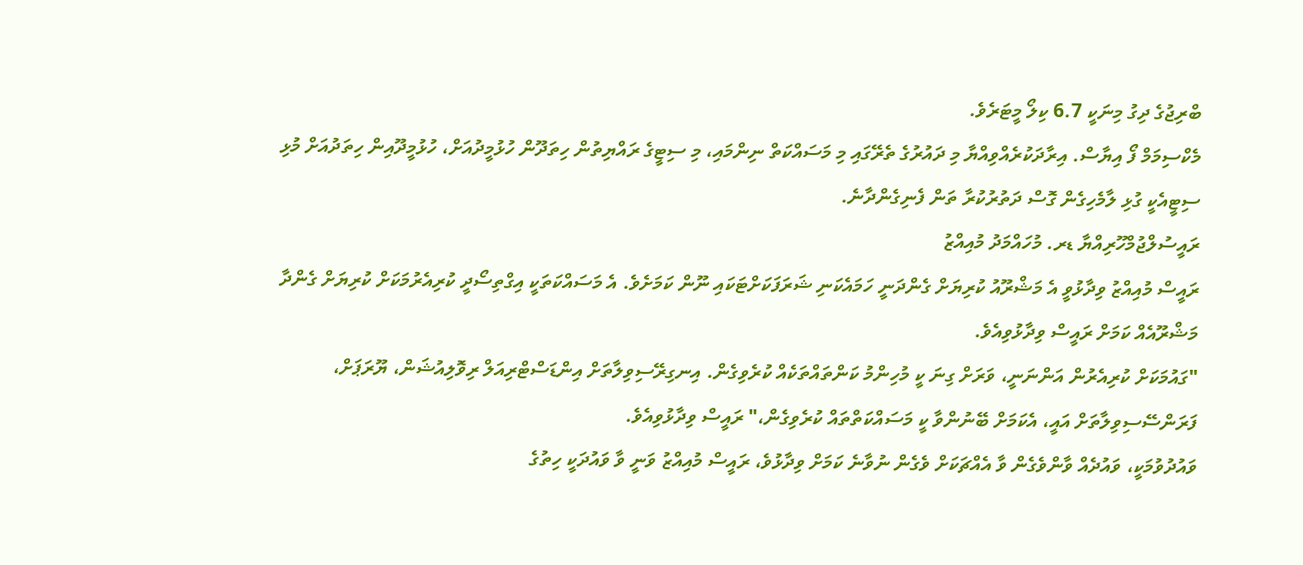ބްރިޖުގެ ދިގު މިނަކީ 6.7 ކިލޯ މީޓަރެވެ.
މެކްސިމަމް ފޯ އިޔާސް. އިރާދަކުރެއްވިއްޔާ މި ދައުރުގެ ތެރޭގައި މި މަސައްކަތް ނިންމައި، މި ސިޓީގެ ރައްޔިތުން ހިތަދޫން ހުޅުމީދުއަށް، ހުޅުމީދޫއިން ހިތަދުއަށް މުޅި ސިޓީއެކީ ގުޅި ލާމެހިގެން ގޮސް ދަތުރުކުރާ ތަން ފެނިގެންދާނެ.
ރައީސުލްޖުމްހޫރިއްޔާ ޑރ. މުހައްމަދު މުއިއްޒު
ރައީސް މުއިއްޒު ވިދާޅުވީ އެ މަޝްރޫއު ކުރިޔަށް ގެންދަނީ ހަމައެކަނި ޝަރަފަކަށްޓަކައި ނޫން ކަމަށެވެ. އެ މަސައްކަތަކީ އިގްތިސޯދީ ކުރިއެރުމަކަށް ކުރިޔަށް ގެންދާ މަޝްރޫއެއް ކަމަށް ރައީސް ވިދާޅުވިއެވެ.
"ގައުމަކަށް ކުރިއެރުން އަންނަނީ، ވަރަށް ގިނަ ކީ މުހިންމު ކަންތައްތަކެއް ކުރެވިގެން. އިނގިރޭސިވިލާތަށް އިންޑަސްޓްރިއަލް ރިވޮލިއުޝަން، ޔޫރަޕަށް، ފަރަންސޭސިވިލާތަށް އައީ، އެކަމަށް ބޭނުންވާ ކީ މަސައްކަތްތައް ކުރެވިގެން،" ރައީސް ވިދާޅުވިއެވެ.
ވައުދުވުމަކީ، ވައުދެއް ވާންވެގެން ވާ އެއްޗަކަށް ވެގެން ނުވާނެ ކަމަށް ވިދާޅުވެ، ރައީސް މުއިއްޒު ވަނީ ވާ ވައުދަކީ ހިތުގެ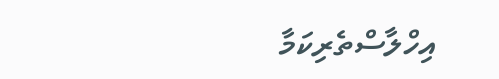އިހްލާސްތެރިކަމާ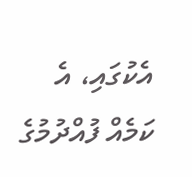އެކުގައި، އެ ކަމެއް ފުއްދުމުގެ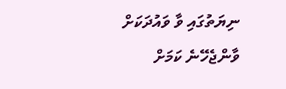ނިޔަތުގައި ވާ ވައުދަކަށް ވާންޖެހޭނެ ކަމަށް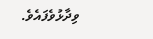ވިދާޅުވެފައެވެ.